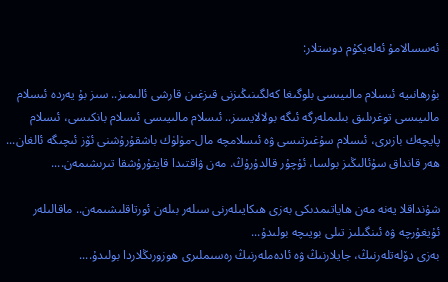ئەسسالامۇ ئەلەيكۇم دوستلار:

بۇرھانىيە ئىسلام مالىيىسى بلوگىغا كەلگىنىڭىزنى قىزغىن قارشى ئالىمىز.. سىز بۇ يەردە ئىسلام مالىيىسى توغرىلىق بىلىملەرگە ئىگە بولالايسىز.. ئىسلام مالىيىسى ئىسلام بانكىسى، ئىسلام پايچەك بازىرى، ئىسلام سۇغىرتىسى ۋە ئىسلامچە مال-مۈلۈك باشقۇرۇشنى ئۆز ئىچىگە ئالغان... ھەر قانداق سۇئالىڭىز بولسا، ئۇچۇر قالدۇرۇڭ. مەن ۋاقتىدا قايتۇرۇشقا تىرىشىمەن....

شۇنداقلا يەنە مەن ھاياتىمدىكى بەزى ھىكايىلەرنى سىلەر بىلەن ئورتاقلىشىمەن.. ماقالىلەر ئۇيغۇرچە ۋە ئىنگىلىز تىلى بويىچە بولىدۇ...
بەزى دۆلەتلەرنىڭ، جايلارنىڭ ۋە ئادەملەرنىڭ رەسىملىرى ھوزورىڭلاردا بولىدۇ....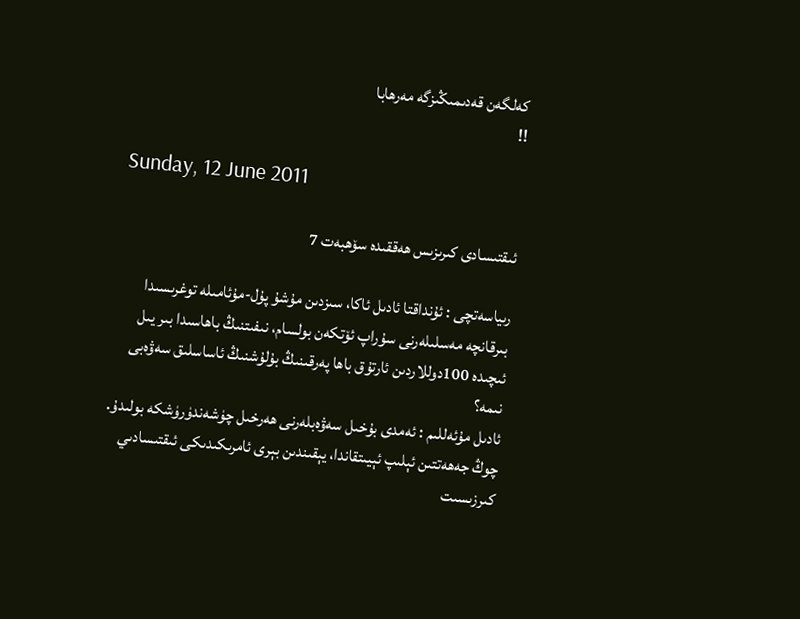كەلگەن قەدىمىڭىزگە مەرھابا
!!

Sunday, 12 June 2011

ئىقتىسادى كىرىزىس ھەققىدە سۆھبەت 7

رىياسەتچى : ئۇنداقتا ئادىل ئاكا، سىزدىن مۇشۇ پۇل-مۇئامىلە توغرىسىدا بىرقانچە مەسلىلەرنى سۇراپ ئۆتكەن بولسام، نىفىتنىڭ باھاسىدا بىر يىل ئىچىدە 100دوللاردىن ئارتۇق باھا پەرقىنىڭ بۇلۇشنىڭ ئاساسلىق سەۋەبى نىمە؟
ئادىل مۇئەللىم : ئەمدى بۇخىل سەۋەبلەرنى ھەرخىل چۈشەندۈرۈشكە بولىدۇ. چوڭ جەھەتتىن ئېلىپ ئېيىتقاندا، يېقىندىن بېرى ئامرىكىدىكى ئىقتىسادىي كىرزىسىت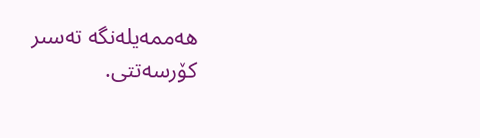ھەممەيلەنگە تەسىر كۆرسەتتى.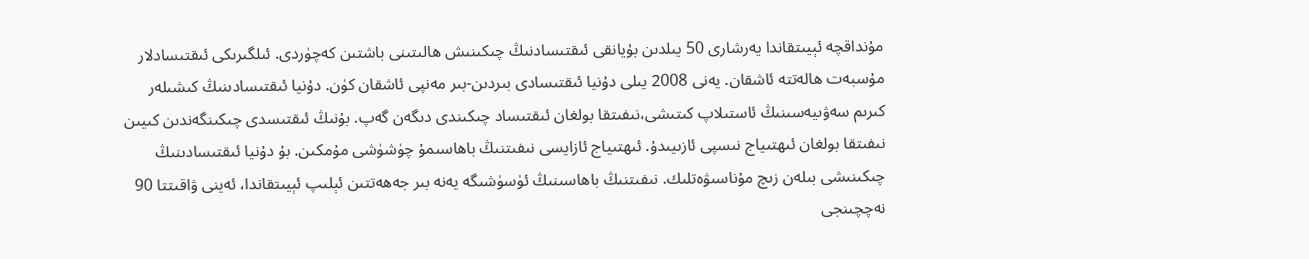مۇنداقچە ئېيىتقاندا يەرشارى 50 يىلدىن بۇيانقى ئىقتىسادنىڭ چىكىنىش ھالىتىنى باشتىن كەچۈردى. ئىلگىرىكى ئىقتىسادلار مۇسبەت ھالەتتە ئاشقان. يەنى 2008 يىلى دۇنيا ئىقتىسادى بىردىن-بىر مەنپى ئاشقان كۈن. دۇنيا ئىقتىسادىنىڭ كىشىلەر كىرىم سەۋىيەسىنىڭ ئاستىلاپ كىتىشى،نىفىتقا بولغان ئىقتىساد چىكىندى دىگەن گەپ. بۇنىڭ ئىقتىسدى چىكىنگەندىن كىيىن نىفىتقا بولغان ئىھتىياج نىسپى ئازىيىدۇ. ئىھتىياج ئازايسى نىفىتنىڭ باھاسىمۇ چۈشۈشى مۇمكىن. بۇ دۇنيا ئىقتىسادىنىڭ چىكىنىشى بىلەن زىچ مۇناسىۋەتلىك. نىفىتنىڭ باھاسىنىڭ ئۈسۈشىگە يەنە بىر جەھەتتىن ئېلىپ ئېيىتقاندا، ئەينى ۋاقىتتا 90 نەچچىنجى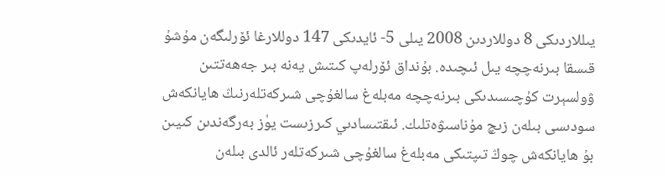يىللاردىكى 8 دوللاردىن 2008 يىلى 5- ئايدىكى 147 دوللارغا ئۆرلىگەن مۇشۇ قىسقا بىرنەچچە يىل ئىچىدە. بۇنداق ئۆرلەپ كىتىش يەنە بىر جەھەتتىن ۋولسېرت كۇچىسىدىكى بىرنەچچە مەبلەغ سالغۇچى شىركەتلەرنىڭ ھايانكەش سودىسى بىلەن زىچ مۇناسىۋەتلىك. ئىقتىسادىي كىرزىست يۈز بەرگەندىن كىيىن بۇ ھايانكەش چوڭ تىپتىكى مەبلەغ سالغۇچى شىركەتلەر ئالدى بىلەن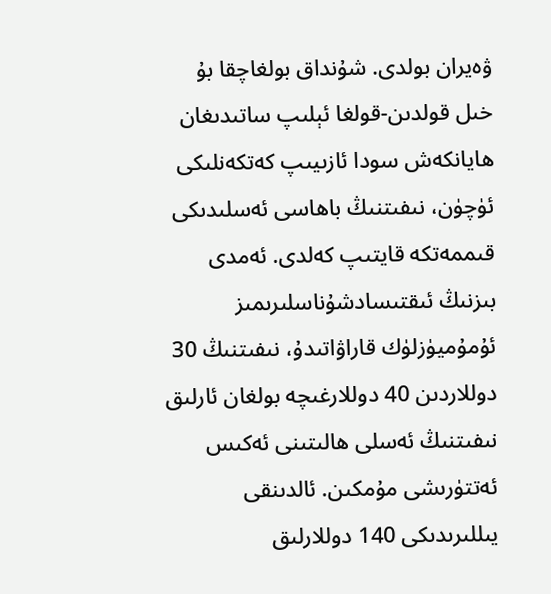ۋەيران بولدى. شۇنداق بولغاچقا بۇ خىل قولدىن-قولغا ئېلىپ ساتىدىغان ھايانكەش سودا ئازىيىپ كەتكەنلىكى ئۈچۈن، نىفىتنىڭ باھاسى ئەسلىدىكى قىممەتكە قايتىپ كەلدى. ئەمدى بىزنىڭ ئىقتىسادشۇناسلىرىمىز ئۇمۇميۈزلۈك قاراۋاتىدۇ، نىفىتنىڭ 30 دوللاردىن 40 دوللارغىچە بولغان ئارلىق نىفىتنىڭ ئەسلى ھالىتىنى ئەكىس ئەتتۈرىشى مۇمكىن. ئالدىنقى يىللىرىدىكى 140 دوللارلىق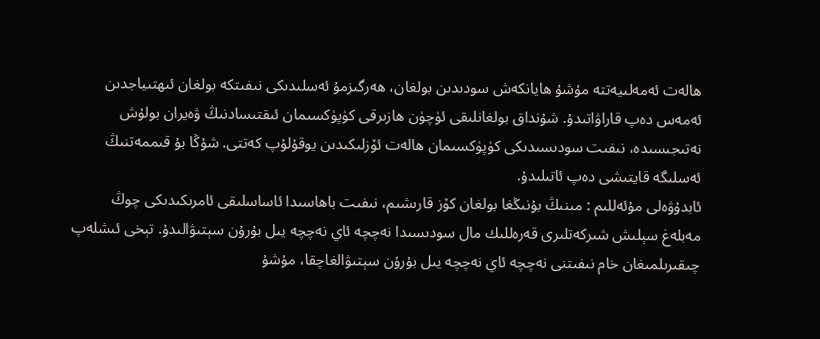ھالەت ئەمەلىيەتتە مۇشۇ ھايانكەش سودىدىن بولغان، ھەرگىزمۇ ئەسلىدىكى نىفىتكە بولغان ئىھتىياجدىن ئەمەس دەپ قاراۋاتىدۇ. شۇنداق بولغانلىقى ئۈچۈن ھازىرقى كۈپۈكسىمان ئىقتىسادنىڭ ۋەيران بولۇش نەتىجىسىدە، نىفىت سودىسىدىكى كۈپۈكسىمان ھالەت ئۆزلىكىدىن يوقۇلۇپ كەتتى. شۇڭا بۇ قىممەتنىڭ ئەسلىگە قايتىشى دەپ ئاتىلىدۇ.
ئابدۇۋەلى مۇئەللىم : مىنىڭ بۇنىڭغا بولغان كۆز قارىشىم، نىفىت باھاسىدا ئاساسلىقى ئامرىكىدىكى چوڭ مەبلەغ سېلىش شىركەتلىرى قەرەللىك مال سودىسىدا نەچچە ئاي نەچچە يىل بۇرۇن سېتىۋالىدۇ. تېخى ئىشلەپ چىقىرىلمىغان خام نىفىتنى نەچچە ئاي نەچچە يىل بۇرۇن سېتىۋالغاچقا، مۇشۇ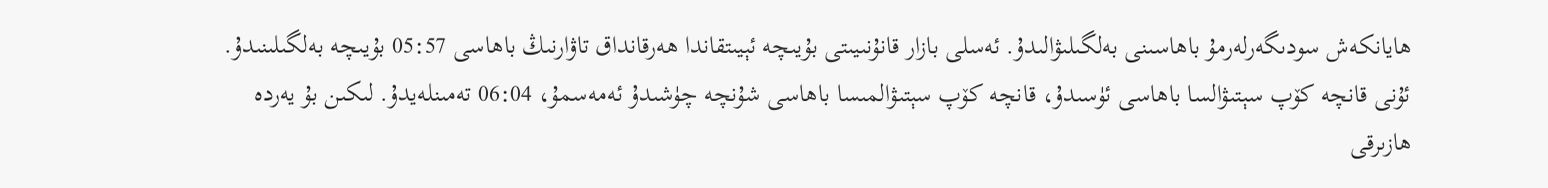ھايانكەش سودىگەرلەرمۇ باھاسىنى بەلگىلىۋالىدۇ. ئەسلى بازار قانۇنىيىتى بۇيىچە ئېيىتقاندا ھەرقانداق تاۋارنىڭ باھاسى 05:57 بۇيىچە بەلگىلىنىدۇ. ئۇنى قانچە كۆپ سېتىۋالسا باھاسى ئۈسىدۇ، قانچە كۆپ سېتىۋالمىسا باھاسى شۇنچە چۈشىدۇ ئەمەسمۇ، 06:04 تەمىنلەيدۇ. لىكىن بۇ يەردە ھازىرقى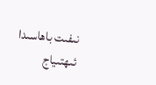نىفىت باھاسىدا ئىھتىياج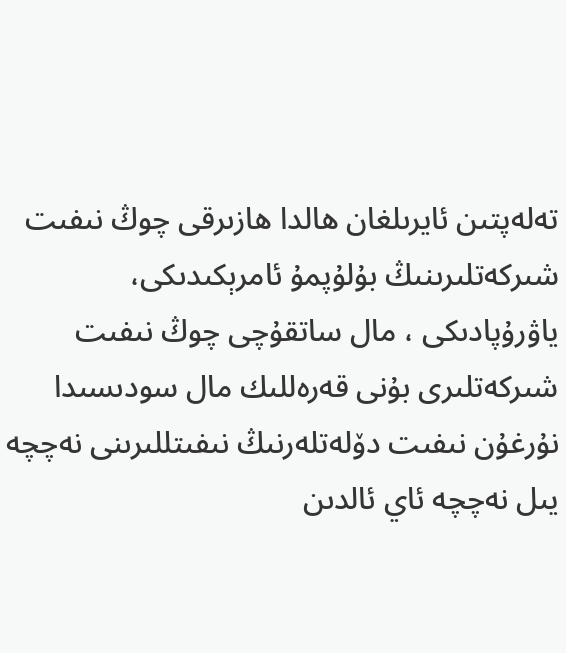تەلەپتىن ئايرىلغان ھالدا ھازىرقى چوڭ نىفىت شىركەتلىرىنىڭ بۇلۇپمۇ ئامرېكىدىكى، ياۋرۇپادىكى ، مال ساتقۇچى چوڭ نىفىت شىركەتلىرى بۇنى قەرەللىك مال سودىسىدا نۇرغۇن نىفىت دۆلەتلەرنىڭ نىفىتللىرىنى نەچچە يىل نەچچە ئاي ئالدىن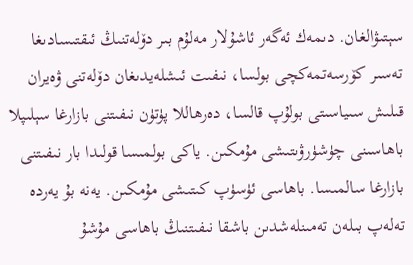سېتىۋالغان. دىمەك ئەگەر ئاشۇلار مەلۇم بىر دۆلەتنىڭ ئىقتىسادىغا تەسىر كۆرسەتمەكچى بولسا، نىفىت ئىشلەيدىغان دۆلەتنى ۋەيران قىلىش سىياسىتى بولۇپ قالسا، دەرھاللا پۈتۈن نىفىتنى بازارغا سېلىپلا باھاسىنى چۈشۈرۋىتىشى مۇمكىن. ياكى بولمىسا قولىدا بار نىفىتنى بازارغا سالمىسا. باھاسى ئۈسۈپ كىتىشى مۇمكىن. يەنە بۇ يەردە تەلەپ بىلەن تەمىنلەشدىن باشقا نىفىتنىڭ باھاسى مۇشۇ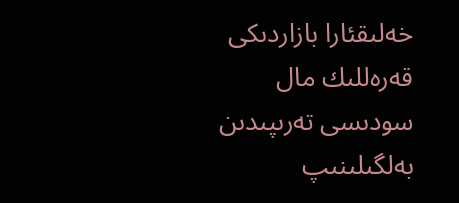خەلىقئارا بازاردىكى قەرەللىك مال سودىسى تەرىپىدىن بەلگىلىنىپ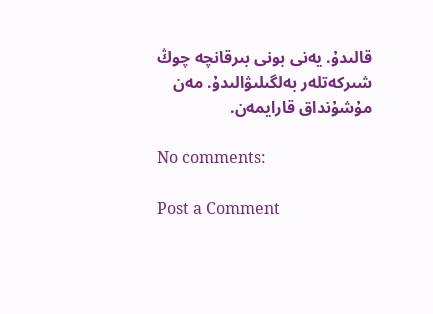قالىدۇ. يەنى بونى بىرقانچە چوڭ شىركەتلەر بەلگىلىۋالىدۇ. مەن مۇشۇنداق قارايمەن.

No comments:

Post a Comment